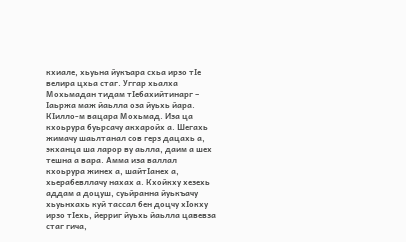кхиале, хьуьна йукъара схьа ирзо тӏе велира цхьа стаг. Уггар хьалха Мохьмадан тидам тӏебахийтинарг – ӏаьржа маж йаьлла оза йуьхь йара. Кӏилло-м вацара Мохьмад. Иза ца кхоьрура буьрсачу акхаройх а. Шегахь жимачу шаьлтанал сов герз дацахь а, экханца ша ларор ву аьлла, даим а шех тешна а вара. Амма иза валлал кхоьрура жинех а, шайтӏанех а, хьерабевллачу нахах а. Кхойкху хезехь аддам а доцуш, суьйранна йуькъачу хьуьнхахь куй тассал бен доцчу хӏокху ирзо тӏехь, йерриг йуьхь йаьлла цавевза стаг гича,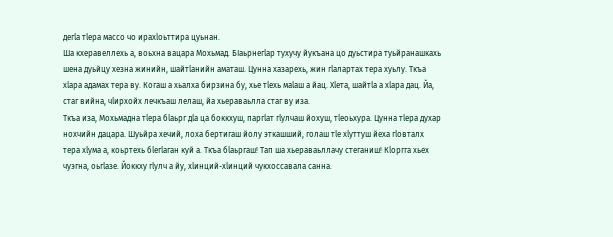дегӏа тӏера массо чо ирахӏоьттира цуьнан.
Ша кхеравеллехь а, воьхна вацара Мохьмад. БІаьрнегӏар тухучу йукъана цо дуьстира туьйранашкахь шена дуьйцу хезна жинийн, шайтӏанийн аматаш. Цунна хазарехь, жин гӏалартах тера хуьлу. Ткъа хӏара адамах тера ву. Когаш а хьалха бирзина бу, хье тӏехь маӏаш а йац. Хӏета, шайтӏа а хӏара дац. Йа, стаг вийна, чӏирхойх лечкъаш лелаш, йа хьераваьлла стаг ву иза.
Ткъа иза, Мохьмадна тӏера бӏаьрг дӏа ца боккхуш, паргӏат гӏулчаш йохуш, тӏеоьхура. Цунна тӏера духар нохчийн дацара. Шуьйра хечий, лоха бертигаш йолу эткашший, голаш тӏе хӏуттуш йеха гӏовталх тера хӏума а, коьртехь бӏегӏаган куй а. Ткъа бӏаьргаш! Тап ша хьераваьллачу стеганиш! Кӏоргга хьех чуэгна, оьгӏазе. Йоккху гӏулч а йу, хӏинций-хӏинций чукхоссавала санна.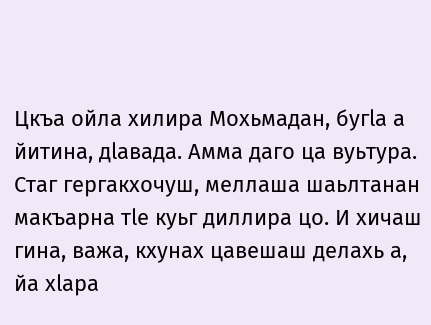Цкъа ойла хилира Мохьмадан, бугӏа а йитина, дӏавада. Амма даго ца вуьтура. Стаг гергакхочуш, меллаша шаьлтанан макъарна тӏе куьг диллира цо. И хичаш гина, важа, кхунах цавешаш делахь а, йа хӏара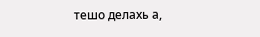тешо делахь а,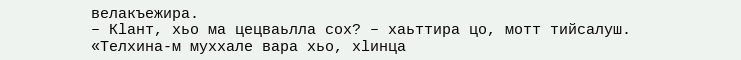велакъежира.
– Кӏант, хьо ма цецваьлла сох? – хаьттира цо, мотт тийсалуш.
«Телхина-м муххале вара хьо, хӏинца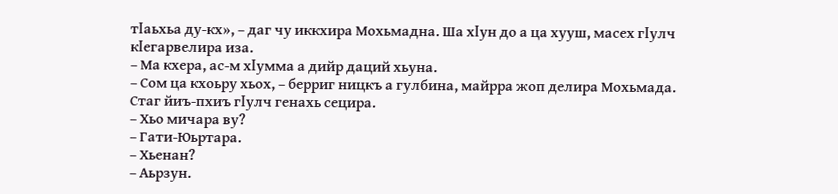тӏаьхьа ду-кх», – даг чу иккхира Мохьмадна. Ша хӏун до а ца хууш, масех гӏулч кӏегарвелира иза.
– Ма кхера, ас-м хӏумма а дийр даций хьуна.
– Сом ца кхоьру хьох, – берриг ницкъ а гулбина, майрра жоп делира Мохьмада.
Стаг йиъ-пхиъ гӏулч генахь сецира.
– Хьо мичара ву?
– Гати-Юьртара.
– Хьенан?
– Аьрзун.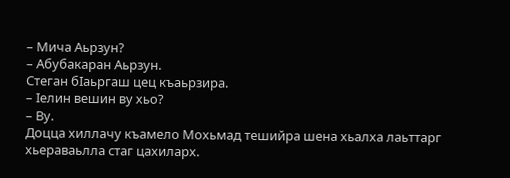– Мича Аьрзун?
– Абубакаран Аьрзун.
Стеган бӏаьргаш цец къаьрзира.
– ӏелин вешин ву хьо?
– Ву.
Доцца хиллачу къамело Мохьмад тешийра шена хьалха лаьттарг хьераваьлла стаг цахиларх.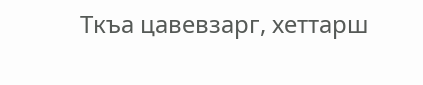Ткъа цавевзарг, хеттарш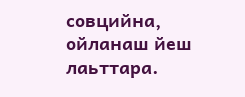совцийна, ойланаш йеш лаьттара.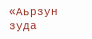«Аьрзун зуда